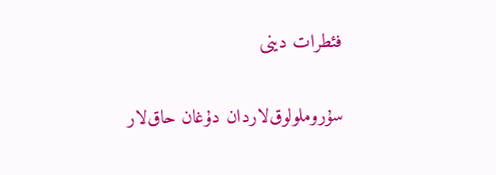فئطرات دینی

سۇروملولوق‌لاردان دۇغان حاق‌لار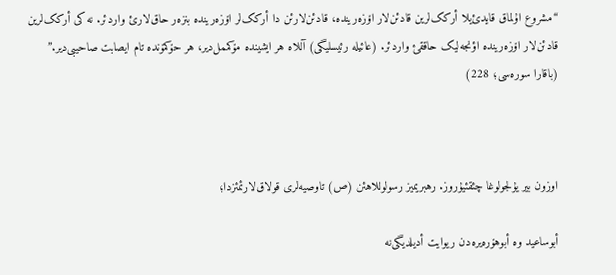“مشروع اۇلماق قایدئ‌یلا أرکک‌لرین قادئن‌لار اۆزەریندە، قادئن‌لارئن دا أرکک‌لر اۆزەریندە بنزەر حاق‌لارئ واردئر. نە کی أرکک‌لرین قادئن‌لار اۆزەریندە اؤنجەلیک حاققئ واردئر. (عائیلە رئیسلیگی) آللاە هر ایشیندە مۆکممل‌دیر، هر حۆکمۆندە تام ایصابت صاحیبی‌دیر.” (باقارا سورەسی؛ 228)



اوزون بیر یۇلجولوغا چئقئیۇروز. رهبریمیز رسولوللاهئن (ص) تاوصیەلری قولاق‌لارئمئزدا؛

أبوساعید وە أبوهۆرەیرەدن ریوایت أدیلدیگی‌نە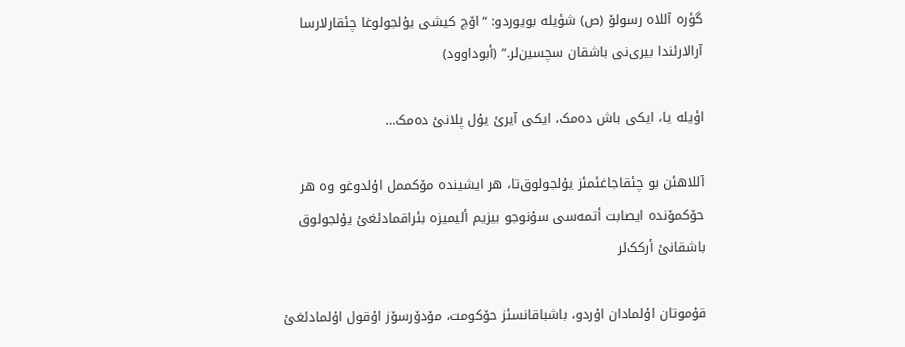گؤرە آللاە رسولۆ (ص) شؤیلە بویوردو: “اۆچ کیشی یۇلجولوغا چئقارلارسا آرالارئندا بیری‌نی باشقان سچسین‌لر.” (أبوداوود)

اؤیلە یا، ایکی باش دەمک، ایکی آیرئ یۇل پلانئ دەمک…

آللاهئن بو چئقاجاغئمئز یۇلجولوق‌تا، هر ایشیندە مۆکممل اۇلدوغو وە هر حۆکمۆندە ایصابت أتمەسی سۇنوجو بیزیم ألیمیزە بئراقمادئغئ یۇلجولوق باشقانئ أرکک‌لر

قۇموتان اۇلمادان اۇردو، باشباقانسئز حۆکومت، مۆدۆرسۆز اۇقول اۇلمادئغئ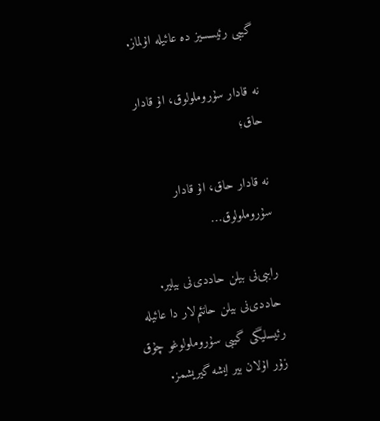گیبی رئیسسیز دە عائیلە اۇلماز.

نە قادار سۇروملولوق، اۇ قادار حاق؛

نە قادار حاق، اۇ قادار سۇروملولوق…

راببی‌نی بیلن حاددی‌نی بیلیر. حاددی‌نی بیلن حانئم‌لار دا عائیلە رئیسلیگی گیبی سۇروملولوغو چۇق زۇر اۇلان بیر ایشە گیریشمز.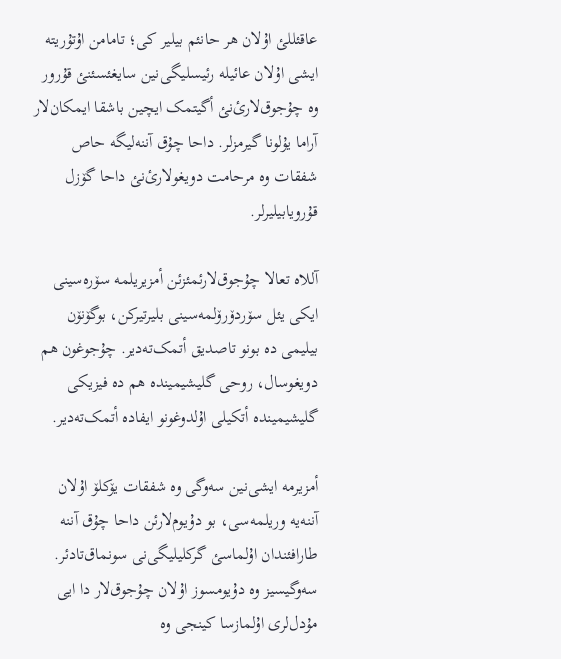عاقئللئ اۇلان هر حانئم بیلیر کی؛ تامامن اۇتۇریتە ایشی اۇلان عائیلە رئیسلیگی‌نین سایغئسئنئ قۇرور وە چۇجوق‌لارئ‌نئ أگیتمک ایچین باشقا ایمکان‌لار آراما یۇلونا گیرمزلر. داحا چۇق آننەلیگە حاص شفقات وە مرحامت دویغولارئ‌نئ داحا گۆزل قۇرویابیلیرلر.

آللاە تعالا چۇجوق‌لارئمئزئن أمزیریلمە سۆرەسینی ایکی یئل سۆردۆرۆلمەسینی بلیرتیرکن، بوگۆنۆن بیلیمی دە بونو تاصدیق أتمک‌تەدیر. چۇجوغون هم دویغوسال، روحی گلیشیمیندە هم دە فیزیکی گلیشیمیندە أتکیلی اۇلدوغونو ایفادە أتمک‌تەدیر.

أمزیرمە ایشی‌نین سەوگی وە شفقات یۆکلۆ اۇلان آننەیە وریلمەسی، بو دۇیوم‌لارئن داحا چۇق آننە طارافئندان اۇلماسئ گرکلیلیگی‌نی سونماق‌تادئر. سەوگیسیز وە دۇیومسوز اۇلان چۇجوق‌لار دا ایی مۇدل‌لری اۇلمازسا کینجی وە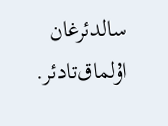سالدئرغان اۇلماق‌تادئر.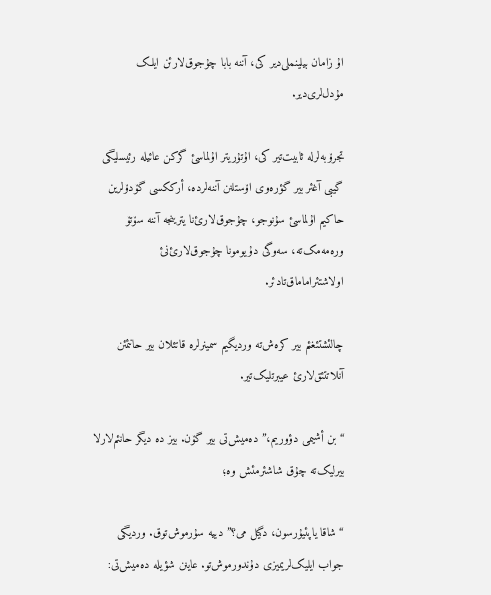اۇ زامان بیلینملی‌دیر کی، آننە بابا چۇجوق‌لارئن ایلک مۇدل‌لری‌دیر.

تجرۆبەلرلە ثابیت‌تیر کی، اۇتۇریتر اۇلماسئ گرکن عائیلە رئیسلیگی گیبی آغئر بیر گؤرەوی اۆستلنن آننەلردە، أرککسی گۆدۆلرین حاکیم اۇلماسئ سۇنوجو، چۇجوق‌لارئ‌نا یترینجە آننە سۆتۆ ورەمەمک‌تە، سەوگی دۇیومونا چۇجوق‌لارئ‌نئ اولاشتئراماماق‌تادئر.

چالئشتئغئم بیر کرەش‌تە وردیگیم سمینرلرە قاتئلان بیر حانئمئن آنلاتتئق‌لارئ عیبرتلیک‌تیر.

“بن أشیمی دؤوریم،” دەمیش‌تی بیر گۆن. بیز دە دیگر حانئم‌لارلا بیرلیک‌تە چۇق شاشئرمئش وە؛

“شاقا یاپئیۇرسون، دگیل می؟” دییە سۇرموش‌توق. وردیگی جواب ایلیک‌لریمیزی دۇندورموش‌تو. عاینن شؤیلە دەمیش‌تی: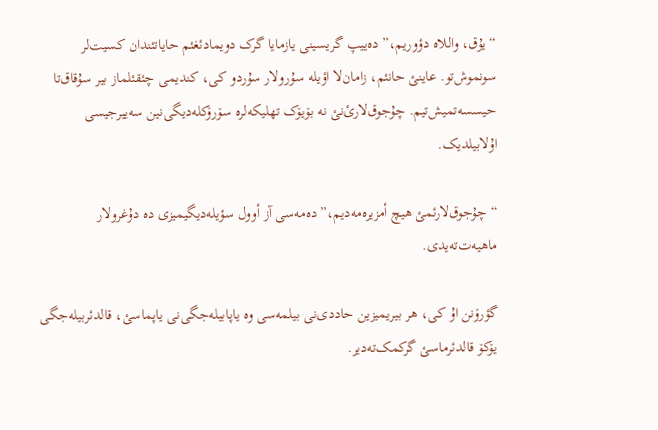“یۇق، واللاە دؤوریم،” دەییپ گریسینی یازمایا گرک دویمادئغئم حایاتئندان کسیت‌لر سونموش‌تو. عاینئ حانئم، زامان‌لا اؤیلە سۇرولار سۇردو کی، کندیمی چئقئلماز بیر سۇقاق‌تا حیسسەتمیش‌تیم. چۇجوق‌لارئ‌نئ نە بۆیۆک تهلیکەلرە سۆرۆکلەدیگی‌نین سەییرجیسی اۇلابیلدیک.

“چۇجوق‌لارئمئ هیچ أمزیرەمەدیم،” دەمەسی آز أوول سؤیلەدیگیمیزی دە دۇغرولار ماهیەت‌تەیدی.

گؤرۆنن اۇ کی، هر بیریمیزین حاددی‌نی بیلمەسی وە یاپابیلەجگی‌نی یاپماسئ، قالدئربیلەجگی یۆکۆ قالدئرماسئ گرکمک‌تەدیر.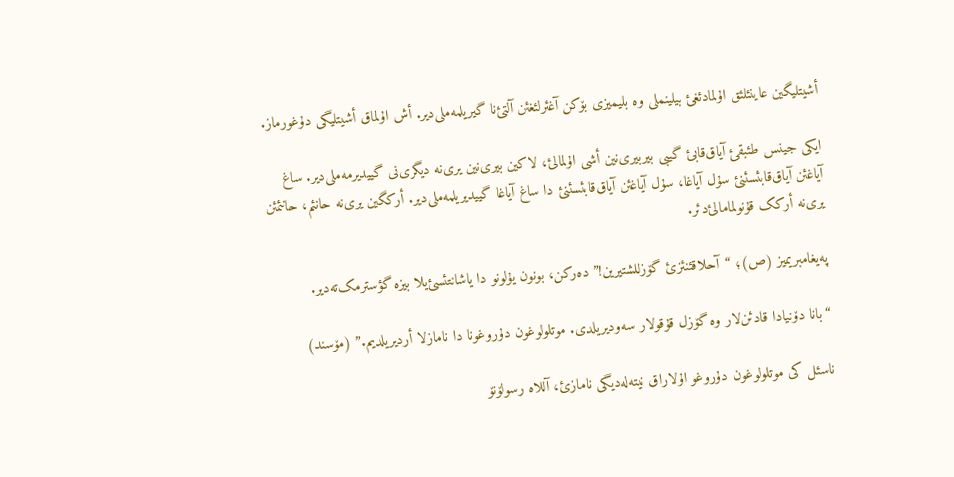أشیتلیگین عاینئلئق اۇلمادئغئ بیلینملی وە بلیمیزی بۆکن آغئرلئغئن آلتئ‌نا گیریلمەملی‌دیر. أش اۇلماق أشیتلیگی دۇغورماز.

ایکی جینس طئبقئ آیاق‌قابئ گیبی بیربیری‌نین أشی اۇلمالئ، لاکین بیری‌نین یری‌نە دیگری‌نی گییدیرمەملی‌دیر. ساغ آیاغئن آیاق‌قابئسئنئ سۇل آیاغا، سۇل آیاغئن آیاق‌قابئسئنئ دا ساغ آیاغا گییدیریلمەملی‌دیر. أرکگین یری‌نە حانئم، حانئمئن یری‌نە أرکک قۇنولمامالئ‌دئر.

پەیغامبریمیز (ص)؛ “آحلاقئنئزئ گۆزللشتیرین!” دەرکن، بونون یۇلونو دا یاشانتئسئ‌یلا بیزە گؤسترمک‌تەدیر.

“بانا دۆنیادا قادئن‌لار وە گۆزل قۇقولار سەودیریلدی. موتلولوغون دۇروغونا دا نامازلا أردیریلدیم.” (مۆسند)

ناسئل کی موتلولوغون دۇروغو اۇلاراق نیتەلەدیگی نامازئ، آللاە رسولۆنۆ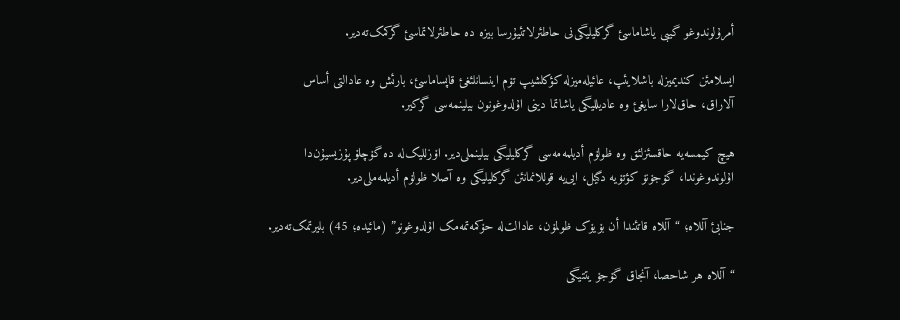أمرۇلوندوغو گیبی یاشاماسئ گرکلیلیگی‌نی حاطئرلاتئیۇرسا بیزە دە حاطئرلاتماسئ گرکمک‌تەدیر.

ایسلامئن کندیمیزلە باشلایئپ، عائیلەمیزلە کؤکلشیپ تۆم اینسانلئغئ قاپساماسئ، بارئش وە عادالتی أساس آلاراق، حاق‌لارا سایغئ وە عادیللیگی یاشاتما دینی اۇلدوغونون بیلینمەسی گرکیر.

هیچ کیمسەیە حاقسئزلئق وە ظولۆم أدیلمەمەسی گرکلیلیگی بیلینملی‌دیر. اۆزللیک‌لە دە گۆچلۆ پۇزیسیۇن‌دا اۇلوندوغوندا، گۆجۆنۆ کؤتۆیە دگیل، ایی‌یە قوللانمانئن گرکلیلیگی وە آصلا ظولۆم أدیلمەملی‌دیر.

جنابئ آللاە؛ “آللاە قاتئندا أن بۆیۆک ظولمۆن، عادالت‌لە حۆکمەتمەمک اۇلدوغونو” (مائیدە؛ 45) بلیرتمک‌تەدیر.

“آللاە هر شاحصا، آنجاق گۆجۆ یتتیگی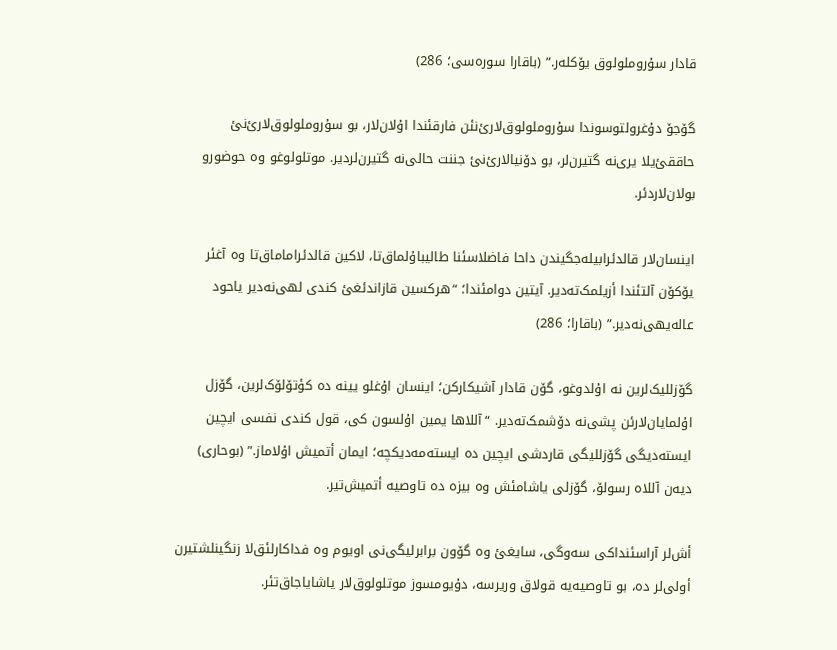قادار سۇروملولوق یۆکلەر.” (باقارا سورەسی؛ 286)

گۆجۆ دۇغرولتوسوندا سۇروملولوق‌لارئ‌نئن فارقئندا اۇلان‌لار، بو سۇروملولوق‌لارئ‌نئ حاققئ‌یلا یری‌نە گتیرن‌لر، بو دۆنیالارئ‌نئ جننت حالی‌نە گتیرن‌لردیر. موتلولوغو وە حوضورو بولان‌لاردئر.

اینسان‌لار قالدئرابیلەجگیندن داحا فاضلاسئنا طالیباۇلماق‌تا، لاکین قالدئراماماق‌تا وە آغئر یۆکۆن آلتئندا أزیلمک‌تەدیر. آیتین دوامئندا؛ “هرکسین قازاندئغئ کندی لهی‌نەدیر یاحود عالەیهی‌نەدیر.” (باقارا؛ 286)

گۆزللیک‌لرین نە اۇلدوغو، گۆن قادار آشیکارکن؛ اینسان اۇغلو یینە دە کؤتۆلۆک‌لرین، گۆزل اۇلمایان‌لارئن پشی‌نە دۆشمک‌تەدیر. “آللاها یمین اۇلسون کی، قول کندی نفسی ایچین ایستەدیگی گۆزللیگی قاردشی ایچین دە ایستەمەدیکچە؛ ایمان أتمیش اۇلاماز.” (بوحاری) دیەن آللاە رسولۆ، گۆزلی یاشامئش وە بیزە دە تاوصیە أتمیش‌تیر.

أش‌لر آراسئنداکی سەوگی، سایغئ وە گۆون برابرلیگی‌نی اویوم وە فداکارلئق‌لا زنگینلشتیرن أولی‌لر دە، بو تاوصیەیە قولاق وریرسە، دۇیومسوز موتلولوق‌لار یاشایاجاق‌تئر.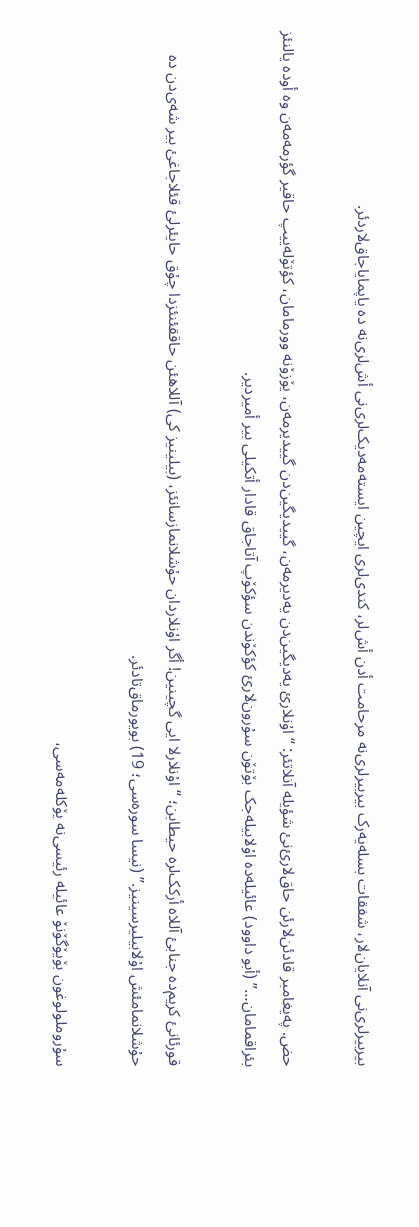بیربیرلری‌نی آنلایان‌لار، شفقات بسلەیەرک بیربیرلری‌نە مرحامت أدن أش‌لر، کندی‌لری ایچین ایستەمەدیک‌لری‌نی أش‌لری‌نە دە یاپمایاجاق‌لاردئر.

حض. پەیغامبر قادئن‌لارئن حاق‌لارئ‌نئ شؤیلە آنلاتئر: “اۇنلارئ یەدیگین‌دن یەدیرمەن، گییدیگین‌دن گییدیرمەن، یۆزۆنە وورمامان، کؤتۆلەییپ حاقیر گؤرمەمەن وە أودە یالنئز بئراقمامان…” (أبو داوود) عائیلەدە اۇلابیلەجک بۆتۆن سۇرون‌لارئ کؤکۆندن سؤکۆپ آتاجاق قادار أتکیلی بیر أمیردیر.

قورئانئ کریم‌دە جنابئ آللاە أرکک‌لرە حیطابن؛ “اۇنلارلا ایی گچینین! أگر اۇنلاردان حۇشلانمازسانئز، (بیلینیز کی) آللاهئن حاققئنئزدا چۇق حایئرلئ قئلاجاغئ بیر شەی‌دن دە حۇشلانمامئش اۇلابیلیرسینیز.” (نیسا سورەسی؛ 19) بویورماق‌تادئر.

سۇروملولوغون بۆیۆگۆنۆ عائیلە رئیسی‌نە یۆکلەمەسی،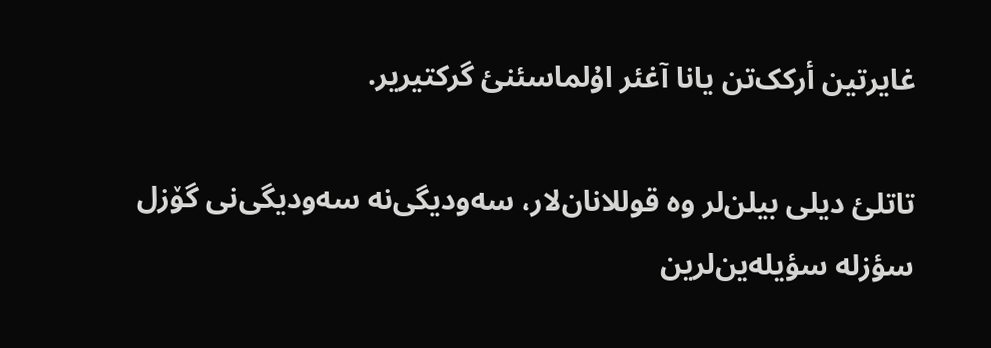غایرتین أرکک‌تن یانا آغئر اۇلماسئنئ گرکتیریر.

تاتلئ دیلی بیلن‌لر وە قوللانان‌لار، سەودیگی‌نە سەودیگی‌نی گۆزل سؤزلە سؤیلەین‌لرین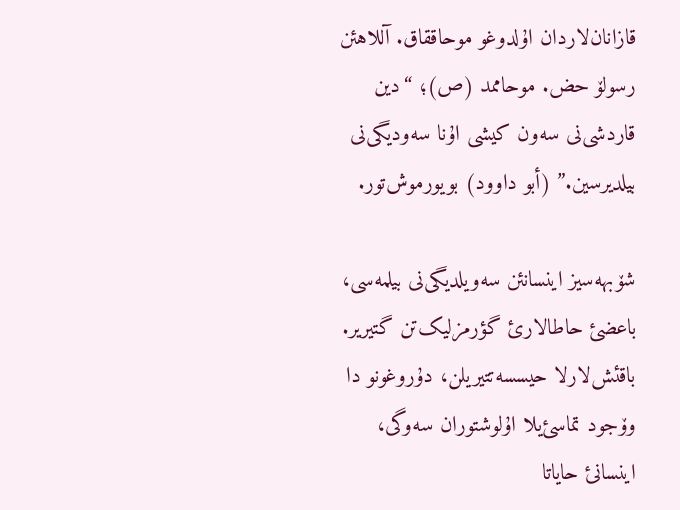قازانان‌لاردان اۇلدوغو موحاققاق. آللاهئن رسولۆ حض. موحاممد (ص)؛ “دین قاردشی‌نی سەون کیشی اۇنا سەودیگی‌نی بیلدیرسین.” (أبو داوود) بویورموش‌تور.

شۆبهەسیز اینسانئن سەویلدیگی‌نی بیلمەسی، باعضئ حاطالارئ گؤرمزلیک‌تن گتیریر. باقئش‌لارلا حیسسەتتیریلن، دۇروغونو دا وۆجود تماسئ‌یلا اۇلوشتوران سەوگی، اینسانئ حایاتا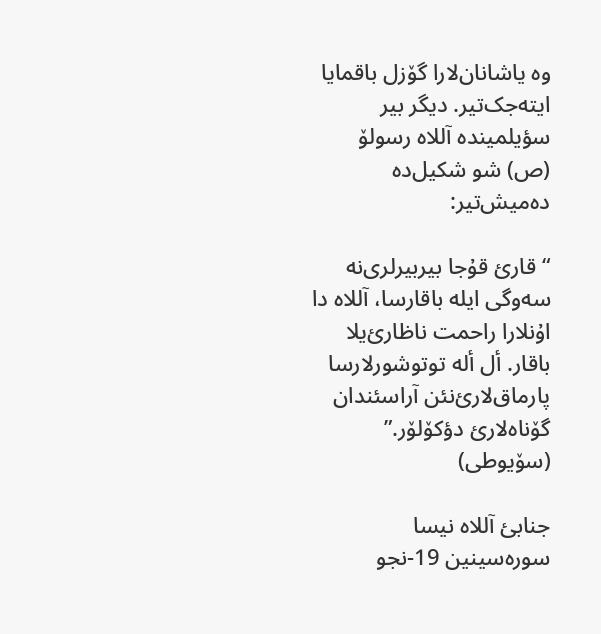وە یاشانان‌لارا گۆزل باقمایا ایتەجک‌تیر. دیگر بیر سؤیلمیندە آللاە رسولۆ (ص) شو شکیل‌دە دەمیش‌تیر:

“قارئ قۇجا بیربیرلری‌نە سەوگی ایلە باقارسا، آللاە دا اۇنلارا راحمت ناظارئ‌یلا باقار. أل ألە توتوشورلارسا پارماق‌لارئ‌نئن آراسئندان گۆناەلارئ دؤکۆلۆر.” (سۆیوطی)

جنابئ آللاە نیسا سورەسینین 19-نجو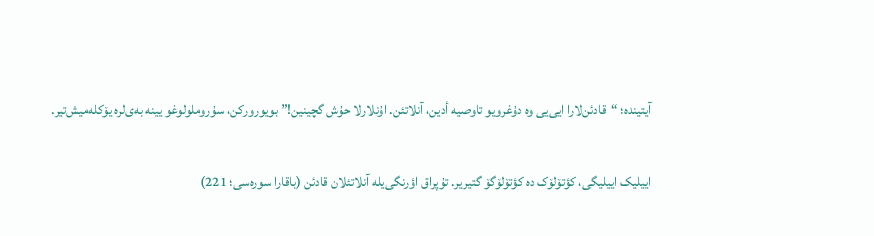آیتیندە؛ “قادئن‌لارا ایی‌یی وە دۇغرویو تاوصیە أدین، آنلاتئن. اۇنلارلا حۇش گچینین!” بویورورکن، سۇروملولوغو یینە بەی‌لرە یۆکلەمیش‌تیر.

اییلیک اییلیگی، کؤتۆلۆک دە کؤتۆلۆگۆ گتیریر. تۇپراق اؤرنگی‌یلە آنلاتئلان قادئن (باقارا سورەسی؛ 221)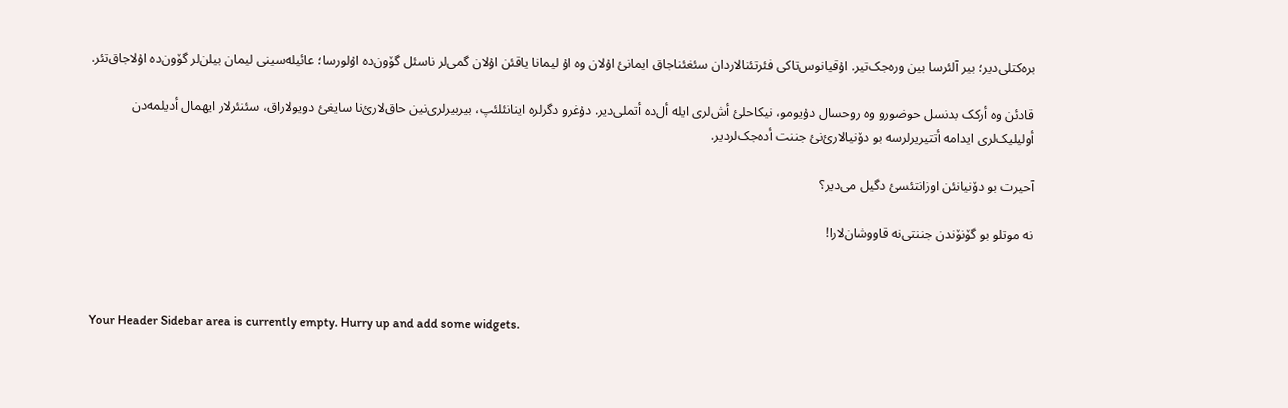برەکتلی‌دیر؛ بیر آلئرسا بین ورەجک‌تیر. اۇقیانوس‌تاکی فئرتئنالاردان سئغئناجاق ایمانئ اۇلان وە اۇ لیمانا یاقئن اۇلان گمی‌لر ناسئل گۆون‌دە اۇلورسا؛ عائیلەسینی لیمان بیلن‌لر گۆون‌دە اۇلاجاق‌تئر.

قادئن وە أرکک بدنسل حوضورو وە روحسال دۇیومو، نیکاحلئ أش‌لری ایلە أل‌دە أتملی‌دیر. دۇغرو دگرلرە اینانئلئپ، بیربیرلری‌نین حاق‌لارئ‌نا سایغئ دویولاراق، سئنئرلار ایهمال أدیلمەدن أولیلیک‌لری ایدامە أتتیریرلرسە بو دۆنیالارئ‌نئ جننت أدەجک‌لردیر.

آحیرت بو دۆنیانئن اوزانتئسئ دگیل می‌دیر؟

نە موتلو بو گۆنۆندن جننتی‌نە قاووشان‌لارا!



Your Header Sidebar area is currently empty. Hurry up and add some widgets.